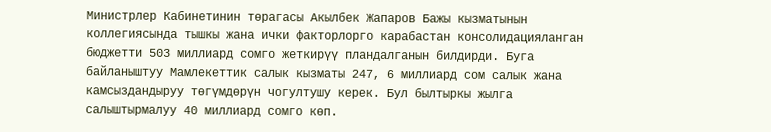Министрлер Кабинетинин төрагасы Акылбек Жапаров Бажы кызматынын коллегиясында тышкы жана ички факторлорго карабастан консолидацияланган бюджетти 503 миллиард сомго жеткирүү пландалганын билдирди. Буга байланыштуу Мамлекеттик салык кызматы 247, 6 миллиард сом салык жана камсыздандыруу төгүмдөрүн чогултушу керек. Бул былтыркы жылга салыштырмалуу 40 миллиард сомго көп.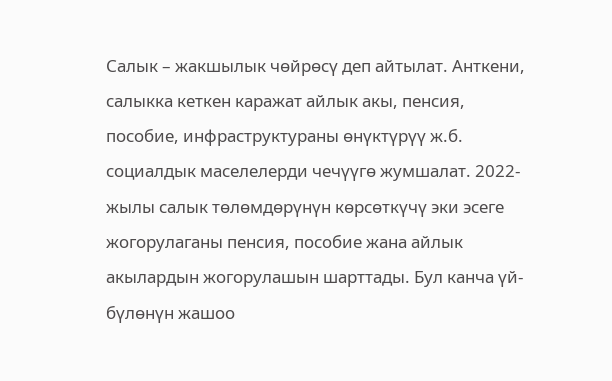Салык – жакшылык чөйрөсү деп айтылат. Анткени, салыкка кеткен каражат айлык акы, пенсия, пособие, инфраструктураны өнүктүрүү ж.б. социалдык маселелерди чечүүгө жумшалат. 2022-жылы салык төлөмдөрүнүн көрсөткүчү эки эсеге жогорулаганы пенсия, пособие жана айлык акылардын жогорулашын шарттады. Бул канча үй-бүлөнүн жашоо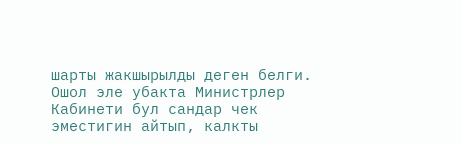шарты жакшырылды деген белги. Ошол эле убакта Министрлер Кабинети бул сандар чек эместигин айтып, калкты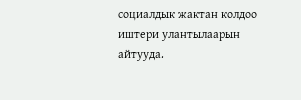социалдык жактан колдоо иштери улантылаарын айтууда.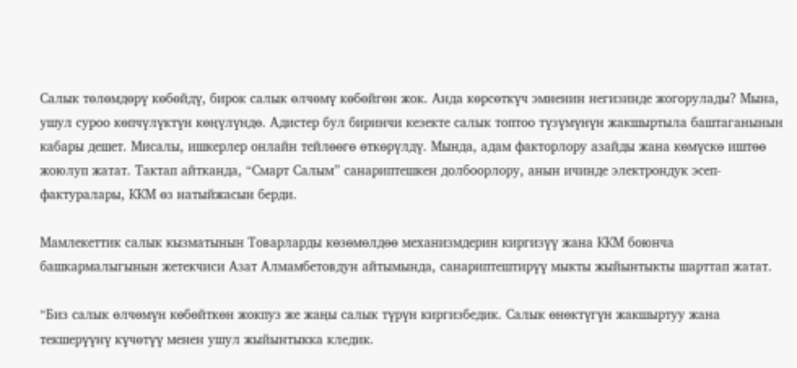Салык төлөмдөрү көбөйдү, бирок салык өлчөмү көбөйгөн жок. Анда көрсөткүч эмненин негизинде жогорулады? Мына, ушул суроо көпчүлүктүн көңүлүндө. Адистер бул биринчи кезекте салык топтоо түзүмүнүн жакшыртыла баштаганынын кабары дешет. Мисалы, ишкерлер онлайн тейлөөгө өткөрүлдү. Мында, адам факторлору азайды жана көмүскө иштөө жоюлуп жатат. Тактап айтканда, “Смарт Салым” санариптешкен долбоорлору, анын ичинде электрондук эсеп-фактуралары, ККМ өз натыйжасын берди.

Мамлекеттик салык кызматынын Товарларды көзөмөлдөө механизмдерин киргизүү жана ККМ боюнча башкармалыгынын жетекчиси Азат Алмамбетовдун айтымында, санариптештирүү мыкты жыйынтыкты шарттап жатат.

“Биз салык өлчөмүн көбөйткөн жокпуз же жаңы салык түрүн киргизбедик. Салык өнөктүгүн жакшыртуу жана текшерүүнү күчөтүү менен ушул жыйынтыкка кледик.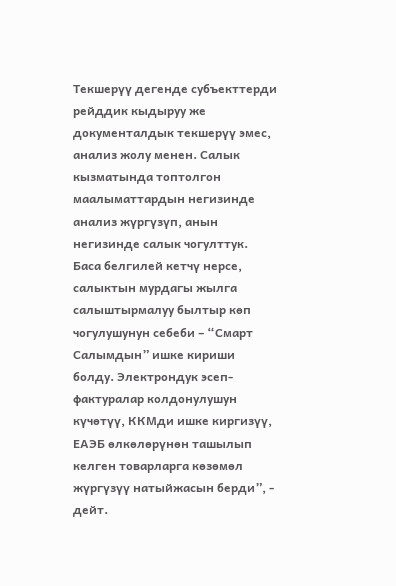Текшерүү дегенде субъекттерди рейддик кыдыруу же документалдык текшерүү эмес, анализ жолу менен. Салык кызматында топтолгон маалыматтардын негизинде анализ жүргүзүп, анын негизинде салык чогулттук. Баса белгилей кетчү нерсе, салыктын мурдагы жылга салыштырмалуу былтыр көп чогулушунун себеби – “Смарт Салымдын” ишке кириши болду. Электрондук эсеп-фактуралар колдонулушун күчөтүү, ККМди ишке киргизүү, ЕАЭБ өлкөлөрүнөн ташылып келген товарларга көзөмөл жүргүзүү натыйжасын берди”, - дейт.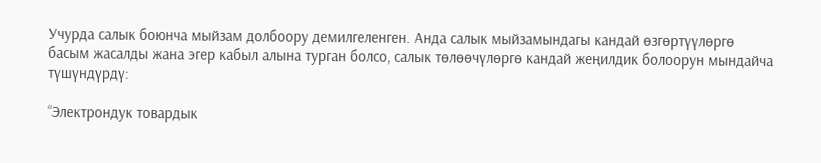Учурда салык боюнча мыйзам долбоору демилгеленген. Анда салык мыйзамындагы кандай өзгөртүүлөргө басым жасалды жана эгер кабыл алына турган болсо, салык төлөөчүлөргө кандай жеңилдик болоорун мындайча түшүндүрдү:

“Электрондук товардык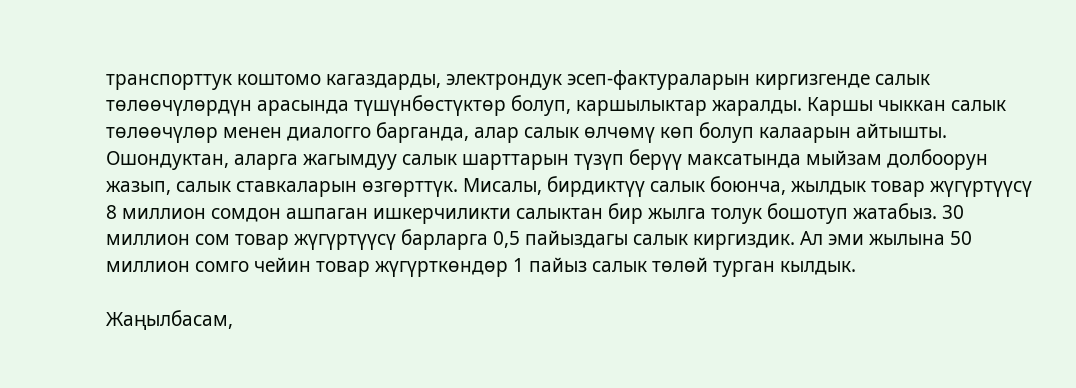транспорттук коштомо кагаздарды, электрондук эсеп-фактураларын киргизгенде салык төлөөчүлөрдүн арасында түшүнбөстүктөр болуп, каршылыктар жаралды. Каршы чыккан салык төлөөчүлөр менен диалогго барганда, алар салык өлчөмү көп болуп калаарын айтышты. Ошондуктан, аларга жагымдуу салык шарттарын түзүп берүү максатында мыйзам долбоорун жазып, салык ставкаларын өзгөрттүк. Мисалы, бирдиктүү салык боюнча, жылдык товар жүгүртүүсү 8 миллион сомдон ашпаган ишкерчиликти салыктан бир жылга толук бошотуп жатабыз. 30 миллион сом товар жүгүртүүсү барларга 0,5 пайыздагы салык киргиздик. Ал эми жылына 50 миллион сомго чейин товар жүгүрткөндөр 1 пайыз салык төлөй турган кылдык.

Жаңылбасам,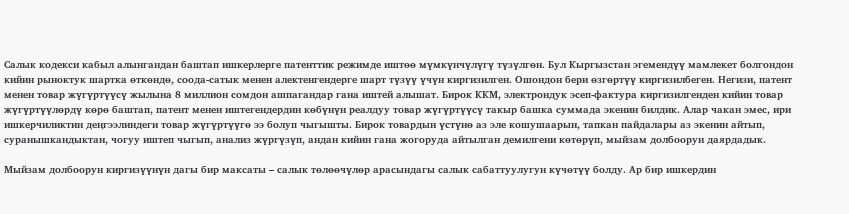Салык кодекси кабыл алынгандан баштап ишкерлерге патенттик режимде иштөө мүмкүнчүлүгү түзүлгөн. Бул Кыргызстан эгемендүү мамлекет болгондон кийин рыноктук шартка өткөндө, соода-сатык менен алектенгендерге шарт түзүү үчүн киргизилген. Ошондон бери өзгөртүү киргизилбеген. Негизи, патент менен товар жүгүртүүсү жылына 8 миллион сомдон ашпагандар гана иштей алышат. Бирок ККМ, электрондук эсеп-фактура киргизилгенден кийин товар жүгүртүүлөрдү көрө баштап, патент менен иштегендердин көбүнүн реалдуу товар жүгүртүүсү такыр башка суммада экенин билдик. Алар чакан эмес, ири ишкерчиликтин деңгээлиндеги товар жүгүртүүгө ээ болуп чыгышты. Бирок товардын үстүнө аз эле кошушаарын, тапкан пайдалары аз экенин айтып, суранышкандыктан, чогуу иштеп чыгып, анализ жүргүзүп, андан кийин гана жогоруда айтылган демилгени көтөрүп, мыйзам долбоорун даярдадык.

Мыйзам долбоорун киргизүүнүн дагы бир максаты – салык төлөөчүлөр арасындагы салык сабаттуулугун күчөтүү болду. Ар бир ишкердин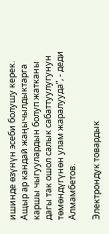ишинде өзүнүн эсеби болушу керек. Ащыр ар кандай жаңычылдыктарга каршы чыгуулардын болуп жатканы дагы так ошол салык сабаттуулугунун төмөндүгүнөн улам жаралууда”, - деди Алмамбетов.

Электрондук товардык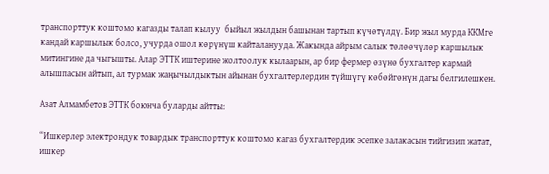транспорттук коштомо кагазды талап кылуу  быйыл жылдын башынан тартып күчөтүлдү. Бир жыл мурда ККМге кандай каршылык болсо, учурда ошол көрүнүш кайталанууда. Жакында айрым салык төлөөчүлөр каршылык митингине да чыгышты. Алар ЭТТК иштерине жолтоолук кылаарын, ар бир фермер өзүнө бухгалтер кармай алышпасын айтып, ал турмак жаңычылдыктын айынан бухгалтерлердин түйшүгү көбөйгөнүн дагы белгилешкен.

Азат Алмамбетов ЭТТК боюнча буларды айтты:

“Ишкерлер электрондук товардык транспорттук коштомо кагаз бухгалтердик эсепке залакасын тийгизип жатат, ишкер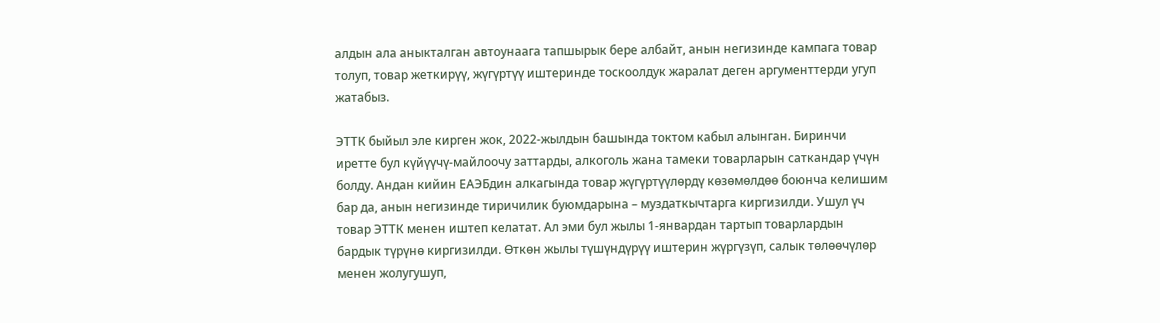алдын ала аныкталган автоунаага тапшырык бере албайт, анын негизинде кампага товар толуп, товар жеткирүү, жүгүртүү иштеринде тоскоолдук жаралат деген аргументтерди угуп жатабыз.

ЭТТК быйыл эле кирген жок, 2022-жылдын башында токтом кабыл алынган. Биринчи иретте бул күйүүчү-майлоочу заттарды, алкоголь жана тамеки товарларын саткандар үчүн болду. Андан кийин ЕАЭБдин алкагында товар жүгүртүүлөрдү көзөмөлдөө боюнча келишим бар да, анын негизинде тиричилик буюмдарына – муздаткычтарга киргизилди. Ушул үч товар ЭТТК менен иштеп келатат. Ал эми бул жылы 1-январдан тартып товарлардын бардык түрүнө киргизилди. Өткөн жылы түшүндүрүү иштерин жүргүзүп, салык төлөөчүлөр менен жолугушуп,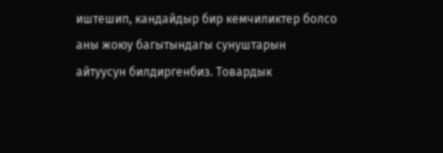иштешип, кандайдыр бир кемчиликтер болсо аны жоюу багытындагы сунуштарын айтуусун билдиргенбиз. Товардык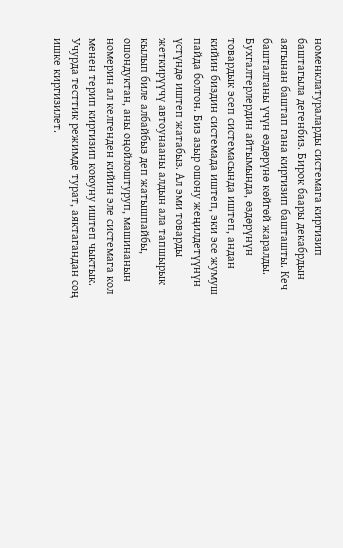номенклатураларды системага киргизип баштагыла дегенбиз. Бирок баары декабрдын аягынан баштап гана киргизип башташты. Кеч башталганы үчүн өздөрүнө көйгөй жаралды. Бухгалтерлердин айтымында, өздөрүнүн товардык эсеп системасында иштеп, андан кийин биздин системада иштеп, эки эсе жумуш пайда болгон. Биз азыр ошону жеңилдетүүнүн үстүндө иштеп жатабыз. Ал эми товарды жеткирүүчү автоунааны алдын ала тапшырык кылып биле албайбыз деп жатышпайбы, ошондуктан, аны оңойлоштуруп, машинанын номерин ал келгенден кийин эле системага кол менен терип киргизип коюуну иштеп чыктык. Учурда тесттик режимде турат, аяктагандан соң ишке киргизилет.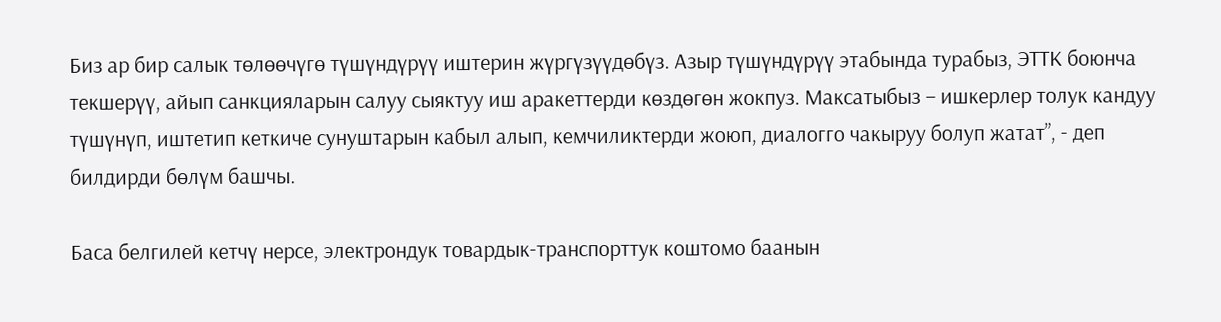Биз ар бир салык төлөөчүгө түшүндүрүү иштерин жүргүзүүдөбүз. Азыр түшүндүрүү этабында турабыз, ЭТТК боюнча текшерүү, айып санкцияларын салуу сыяктуу иш аракеттерди көздөгөн жокпуз. Максатыбыз – ишкерлер толук кандуу түшүнүп, иштетип кеткиче сунуштарын кабыл алып, кемчиликтерди жоюп, диалогго чакыруу болуп жатат”, - деп билдирди бөлүм башчы.

Баса белгилей кетчү нерсе, электрондук товардык-транспорттук коштомо баанын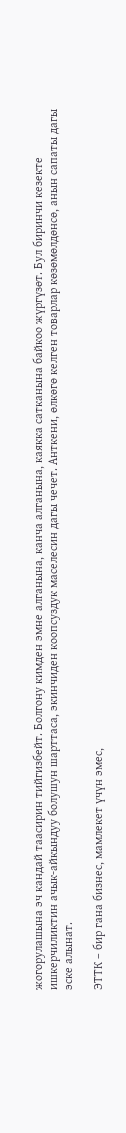жогорулашына эч кандай таасирин тийгизбейт. Болгону кимден эмне алганына, канча алганына, каякка сатканына байкоо жүргүзөт. Бул биринчи кезекте ишкерчиликтин ачык-айкындуу болушун шарттаса, экинчиден коопсуздук маселесин дагы чечет. Анткени, өлкөгө келген товарлар көзөмөлдөнсө, анын сапаты дагы эске алынат.

ЭТТК – бир гана бизнес, мамлекет үчүн эмес,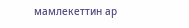мамлекеттин ар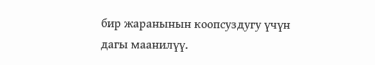бир жаранынын коопсуздугу үчүн дагы маанилүү.